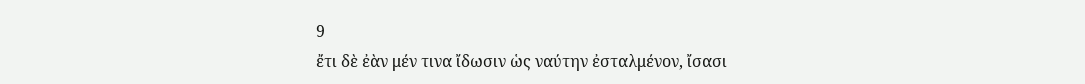9
ἔτι δὲ ἐὰν μέν τινα ἴδωσιν ὡς ναύτην ἐσταλμένον, ἴσασι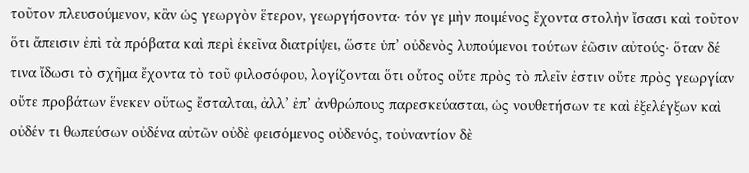τοῦτον πλευσούμενον, κἂν ὡς γεωργὸν ἕτερον, γεωργήσοντα· τόν γε μὴν ποιμένος ἔχοντα στολὴν ἴσασι καὶ τοῦτον ὅτι ἄπεισιν ἐπὶ τὰ πρόβατα καὶ περὶ ἐκεῖνα διατρίψει, ὥστε ὑπ’ οὐδενὸς λυπούμενοι τούτων ἐῶσιν αὐτούς· ὅταν δέ τινα ἴδωσι τὸ σχῆμα ἔχοντα τὸ τοῦ φιλοσόφου, λογίζονται ὅτι οὗτος οὔτε πρὸς τὸ πλεῖν ἐστιν οὔτε πρὸς γεωργίαν οὔτε προβάτων ἕνεκεν οὕτως ἔσταλται, ἀλλ’ ἐπ’ ἀνθρώπους παρεσκεύασται, ὡς νουθετήσων τε καὶ ἐξελέγξων καὶ οὐδέν τι θωπεύσων οὐδένα αὐτῶν οὐδὲ φεισόμενος οὐδενός, τοὐναντίον δὲ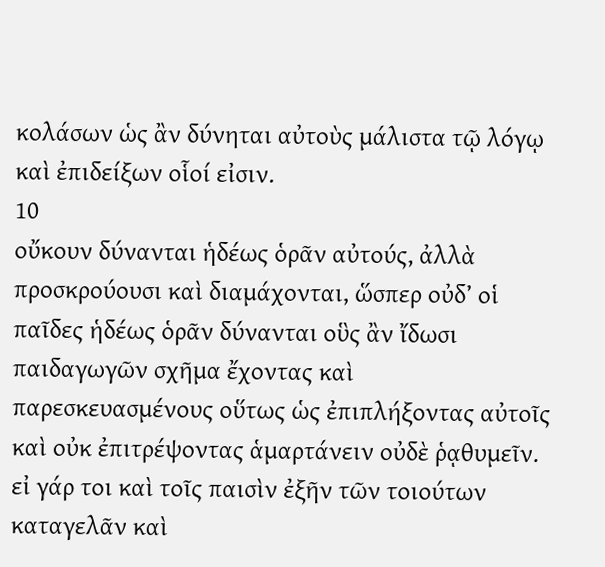κολάσων ὡς ἂν δύνηται αὐτοὺς μάλιστα τῷ λόγῳ καὶ ἐπιδείξων οἷοί εἰσιν.
10
οὔκουν δύνανται ἡδέως ὁρᾶν αὐτούς, ἀλλὰ προσκρούουσι καὶ διαμάχονται, ὥσπερ οὐδ’ οἱ παῖδες ἡδέως ὁρᾶν δύνανται οὓς ἂν ἴδωσι παιδαγωγῶν σχῆμα ἔχοντας καὶ παρεσκευασμένους οὕτως ὡς ἐπιπλήξοντας αὐτοῖς καὶ οὐκ ἐπιτρέψοντας ἁμαρτάνειν οὐδὲ ῥᾳθυμεῖν. εἰ γάρ τοι καὶ τοῖς παισὶν ἐξῆν τῶν τοιούτων καταγελᾶν καὶ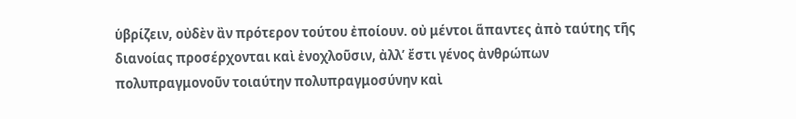ὑβρίζειν, οὐδὲν ἂν πρότερον τούτου ἐποίουν. οὐ μέντοι ἅπαντες ἀπὸ ταύτης τῆς διανοίας προσέρχονται καὶ ἐνοχλοῦσιν, ἀλλ’ ἔστι γένος ἀνθρώπων πολυπραγμονοῦν τοιαύτην πολυπραγμοσύνην καὶ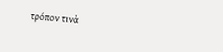τρόπον τινὰ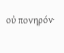οὐ πονηρόν·